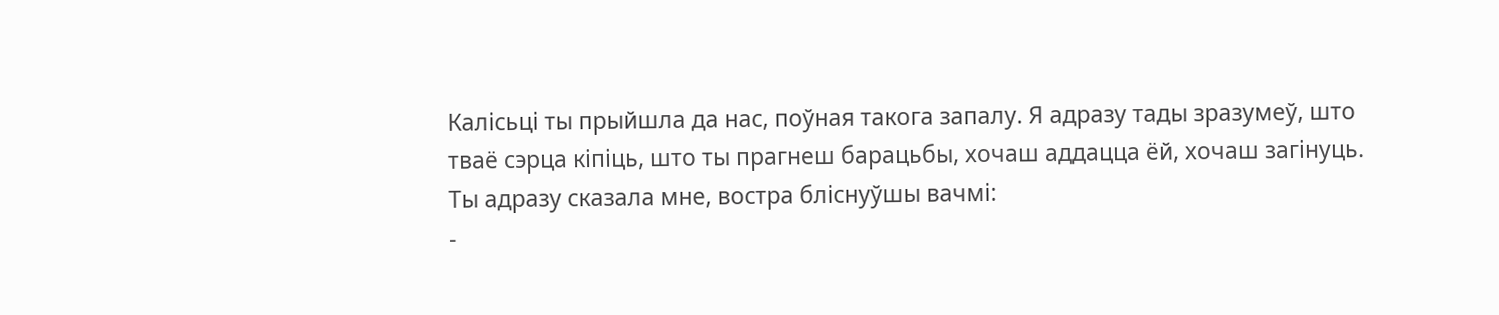Калiсьцi ты прыйшла да нас, поўная такога запалу. Я адразу тады зразумеў, што тваё сэрца кiпiць, што ты прагнеш барацьбы, хочаш аддацца ёй, хочаш загiнуць. Ты адразу сказала мне, востра блiснуўшы вачмi:
-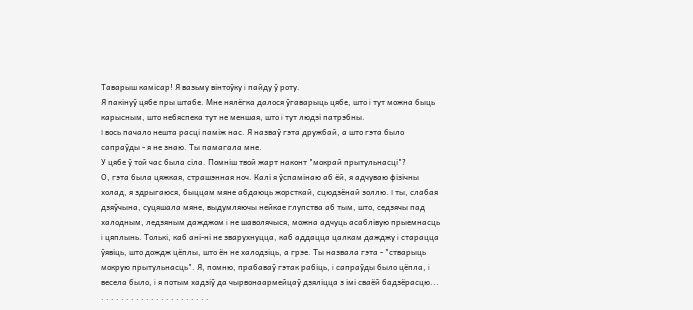Таварыш камiсар! Я вазьму вiнтоўку i пайду ў роту.
Я пакiнуў цябе пры штабе. Мне нялёгка далося ўгаварыць цябе, што i тут можна быць карысным, што небяспека тут не меншая, што i тут людзi патрэбны.
I вось пачало нешта расцi памiж нас. Я назваў гэта дружбай, а што гэта было сапраўды - я не знаю. Ты памагала мне.
У цябе ў той час была сiла. Помнiш твой жарт наконт "мокрай прытульнасцi"?
О, гэта была цяжкая, страшэнная ноч. Калi я ўспамiнаю аб ёй, я адчуваю фiзiчны холад, я здрыгаюся, быццам мяне абдаюць жорсткай, сцюдзёнай золлю. I ты, слабая дзяўчына, суцяшала мяне, выдумляючы нейкае глупства аб тым, што, седзячы пад халодным, ледзяным дажджом i не шаволячыся, можна адчуць асаблiвую прыемнасць i цяплынь. Толькi, каб анi-нi не зварухнуцца, каб аддацца цалкам дажджу i старацца ўявiць, што дождж цёплы, што ён не халодзiць, а грэе. Ты назвала гэта - "стварыць мокрую прытульнасць". Я, помню, прабаваў гэтак рабiць, i сапраўды было цёпла, i весела было, i я потым хадзiў да чырвонаармейцаў дзялiцца з iмi сваёй бадзёрасцю...
. . . . . . . . . . . . . . . . . . . . . .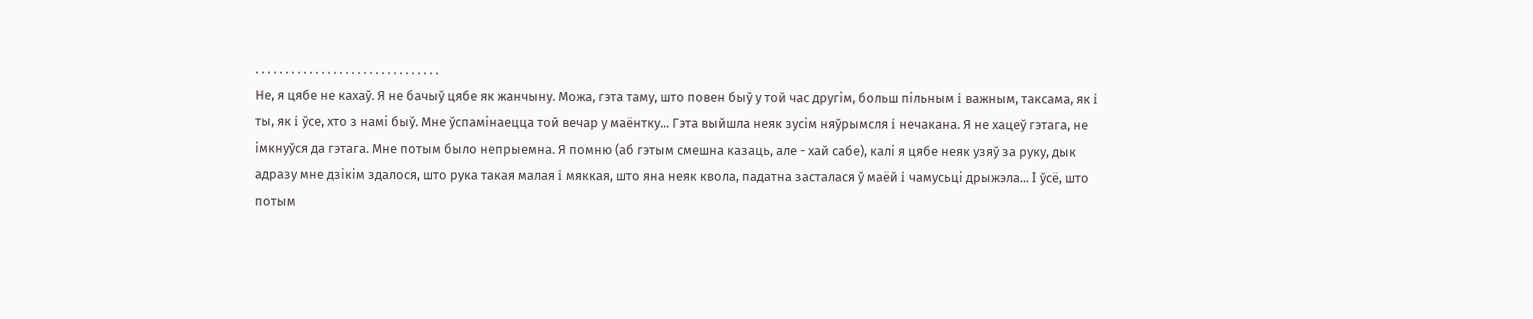. . . . . . . . . . . . . . . . . . . . . . . . . . . . . . .
Не, я цябе не кахаў. Я не бачыў цябе як жанчыну. Можа, гэта таму, што повен быў у той час другiм, больш пiльным i важным, таксама, як i ты, як i ўсе, хто з намi быў. Мне ўспамiнаецца той вечар у маёнтку... Гэта выйшла неяк зусiм няўрымсля i нечакана. Я не хацеў гэтага, не iмкнуўся да гэтага. Мне потым было непрыемна. Я помню (аб гэтым смешна казаць, але - хай сабе), калi я цябе неяк узяў за руку, дык адразу мне дзiкiм здалося, што рука такая малая i мяккая, што яна неяк квола, падатна засталася ў маёй i чамусьцi дрыжэла... I ўсё, што потым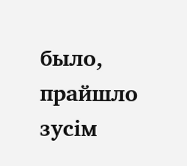было, прайшло зусiм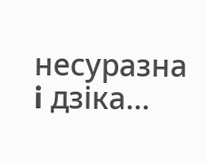несуразна i дзiка...